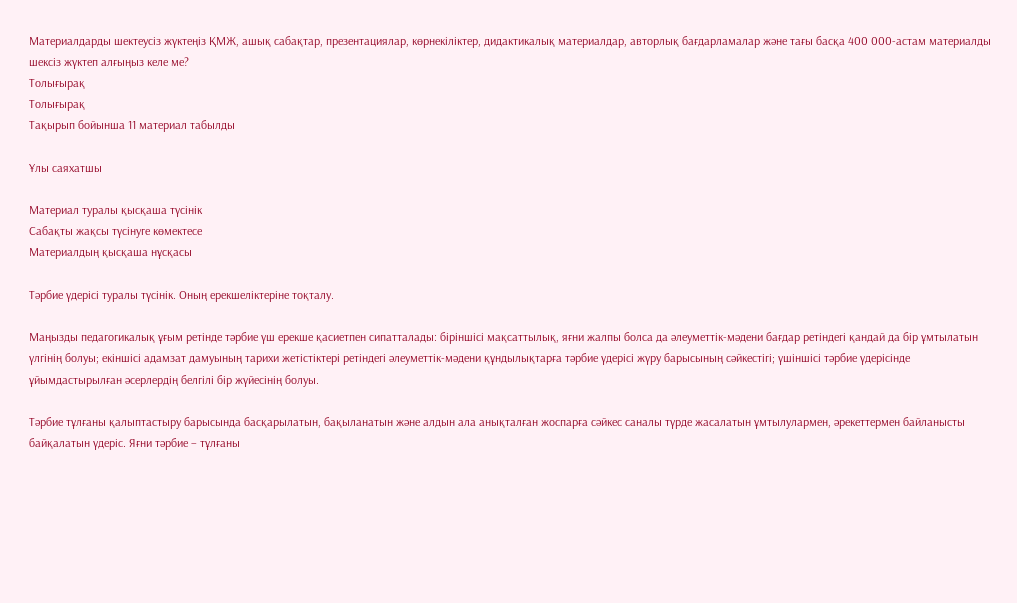Материалдарды шектеусіз жүктеңіз ҚМЖ, ашық сабақтар, презентациялар, көрнекіліктер, дидактикалық материалдар, авторлық бағдарламалар және тағы басқа 400 000-астам материалды шексіз жүктеп алғыңыз келе ме?
Толығырақ
Толығырақ
Тақырып бойынша 11 материал табылды

Ұлы саяхатшы

Материал туралы қысқаша түсінік
Сабақты жақсы түсінуге көмектесе
Материалдың қысқаша нұсқасы

Тәрбие үдерісі туралы түсінік. Оның ерекшеліктеріне тоқталу.

Маңызды педагогикалық ұғым ретінде тәрбие үш ерекше қасиетпен сипатталады: біріншісі мақсаттылық, яғни жалпы болса да әлеуметтік-мәдени бағдар ретіндегі қандай да бір ұмтылатын үлгінің болуы; екіншісі адамзат дамуының тарихи жетістіктері ретіндегі әлеуметтік-мәдени құндылықтарға тәрбие үдерісі жүру барысының сәйкестігі; үшіншісі тәрбие үдерісінде ұйымдастырылған әсерлердің белгілі бір жүйесінің болуы.

Тәрбие тұлғаны қалыптастыру барысында басқарылатын, бақыланатын және алдын ала анықталған жоспарға сәйкес саналы түрде жасалатын ұмтылулармен, әрекеттермен байланысты байқалатын үдеріс. Яғни тәрбие – тұлғаны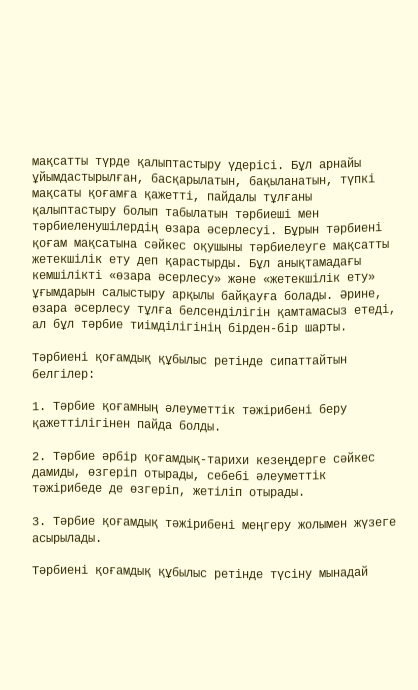мақсатты түрде қалыптастыру үдерісі. Бұл арнайы ұйымдастырылған, басқарылатын, бақыланатын, түпкі мақсаты қоғамға қажетті, пайдалы тұлғаны қалыптастыру болып табылатын тәрбиеші мен тәрбиеленушілердің өзара әсерлесуі. Бұрын тәрбиені қоғам мақсатына сәйкес оқушыны тәрбиелеуге мақсатты жетекшілік ету деп қарастырды. Бұл анықтамадағы кемшілікті «өзара әсерлесу» және «жетекшілік ету» ұғымдарын салыстыру арқылы байқауға болады. Әрине, өзара әсерлесу тұлға белсенділігін қамтамасыз етеді, ал бұл тәрбие тиімділігінің бірден-бір шарты.

Тәрбиені қоғамдық құбылыс ретінде сипаттайтын белгілер:

1. Тәрбие қоғамның әлеуметтік тәжірибені беру қажеттілігінен пайда болды.

2. Тәрбие әрбір қоғамдық-тарихи кезеңдерге сәйкес дамиды, өзгеріп отырады, себебі әлеуметтік тәжірибеде де өзгеріп, жетіліп отырады.

3. Тәрбие қоғамдық тәжірибені меңгеру жолымен жүзеге асырылады.

Тәрбиені қоғамдық құбылыс ретінде түсіну мынадай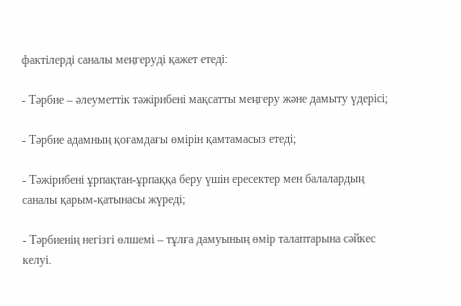фактілерді саналы меңгеруді қажет етеді:

- Тәрбие – әлеуметтік тәжірибені мақсатты меңгеру және дамыту үдерісі;

- Тәрбие адамның қоғамдағы өмірін қамтамасыз етеді;

- Тәжірибені ұрпақтан-ұрпаққа беру үшін ересектер мен балалардың саналы қарым-қатынасы жүреді;

- Тәрбиенің негізгі өлшемі – тұлға дамуының өмір талаптарына сәйкес келуі.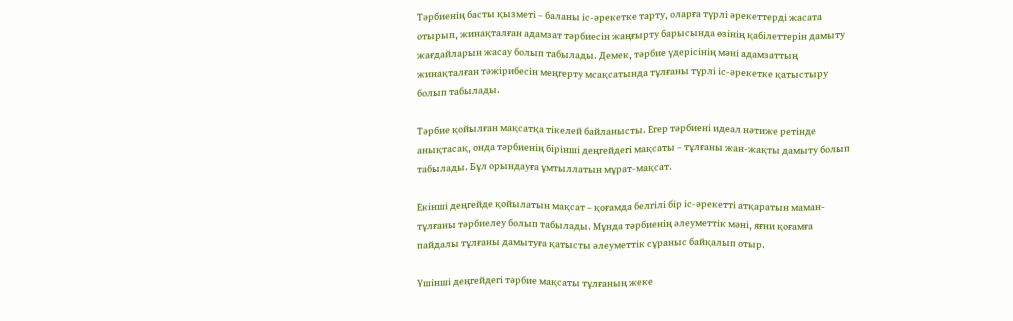Тәрбиенің басты қызметі – баланы іс-әрекетке тарту, оларға түрлі әрекеттерді жасата отырып, жинақталған адамзат тәрбиесін жаңғырту барысында өзінің қабілеттерін дамыту жағдайларын жасау болып табылады. Демек, тәрбие үдерісінің мәні адамзаттың жинақталған тәжірибесін меңгерту мсақсатында тұлғаны түрлі іс-әрекетке қатыстыру болып табылады.

Тәрбие қойылған мақсатқа тікелей байланысты. Егер тәрбиені идеал нәтиже ретінде анықтасақ, онда тәрбиенің бірінші деңгейдегі мақсаты – тұлғаны жан-жақты дамыту болып табылады. Бұл орындауға ұмтыллатын мұрат-мақсат.

Екінші деңгейде қойылатын мақсат – қоғамда белгілі бір іс-әрекетті атқаратын маман-тұлғаны тәрбиелеу болып табылады. Мұнда тәрбиенің әлеуметтік мәні, яғни қоғамға пайдалы тұлғаны дамытуға қатысты әлеуметтік сұраныс байқалып отыр.

Үшінші деңгейдегі тәрбие мақсаты тұлғаның жеке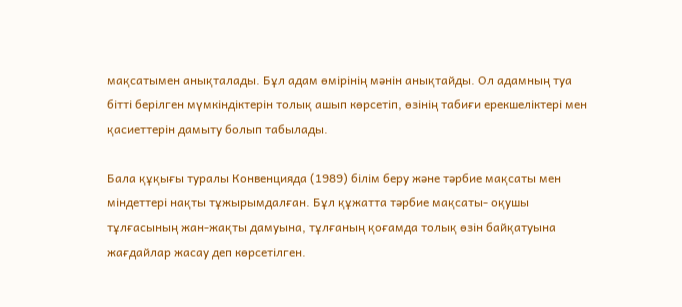мақсатымен анықталады. Бұл адам өмірінің мәнін анықтайды. Ол адамның туа бітті берілген мүмкіндіктерін толық ашып көрсетіп, өзінің табиғи ерекшеліктері мен қасиеттерін дамыту болып табылады.

Бала құқығы туралы Конвенцияда (1989) білім беру және тәрбие мақсаты мен міндеттері нақты тұжырымдалған. Бұл құжатта тәрбие мақсаты- оқушы тұлғасының жан-жақты дамуына, тұлғаның қоғамда толық өзін байқатуына жағдайлар жасау деп көрсетілген.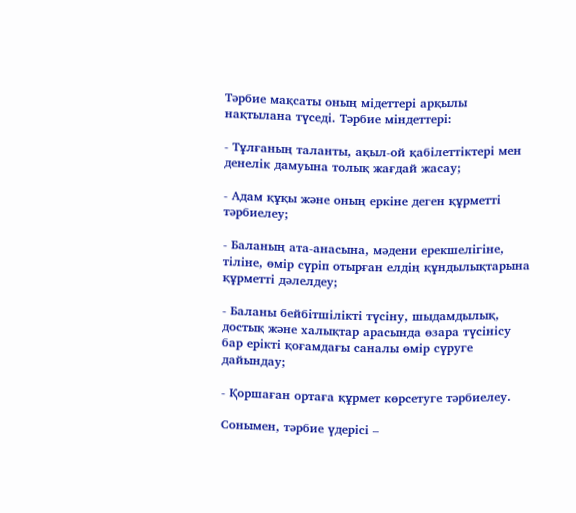Тәрбие мақсаты оның мідеттері арқылы нақтылана түседі. Тәрбие міндеттері:

- Тұлғаның таланты, ақыл-ой қабілеттіктері мен денелік дамуына толық жағдай жасау;

- Адам құқы және оның еркіне деген құрметті тәрбиелеу;

- Баланың ата-анасына, мәдени ерекшелігіне, тіліне, өмір сүріп отырған елдің құндылықтарына құрметті дәлелдеу;

- Баланы бейбітшілікті түсіну, шыдамдылық, достық және халықтар арасында өзара түсінісу бар ерікті қоғамдағы саналы өмір сүруге дайындау;

- Қоршаған ортаға құрмет көрсетуге тәрбиелеу.

Сонымен, тәрбие үдерісі –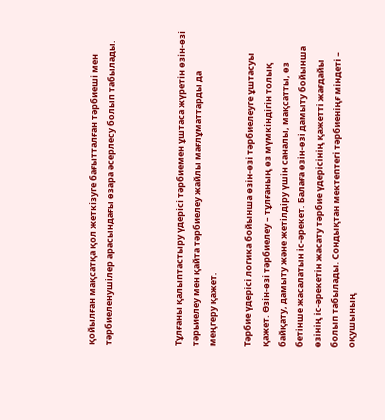қойылған мақсатқа қол жеткізуге бағытталған тәрбиеші мен тәрбиеленушілер арасындағы өзара әсерлесу болып табылады.



Тұлғаны қалыптастыру үдерісі тәрбиемен ұштаса жүретін өзін-өзі тәрьиелеу мен қайта тәрбиелеу жайлы мағлұматтарды да меңгеру қажет.

Тәрбие үдерісі логика бойынша өзін-өзі тәрбиелеуге ұштасуы қажет. Өзін-өзі тәрбиелеу – тұлғаның өз мүмкіндігін толық байқату, дамыту және жетілдіру үшін саналы, мақсатты, өз бетінше жасалатын іс-әрекет. Балаға өзін-өзі дамыту бойынша өзінің іс-әрекетін жасату тәрбие үдерісінің қажетті жағдайы болып табылады. Сондықтан мектептегі тәрбиеніңғ міндеті – оқушының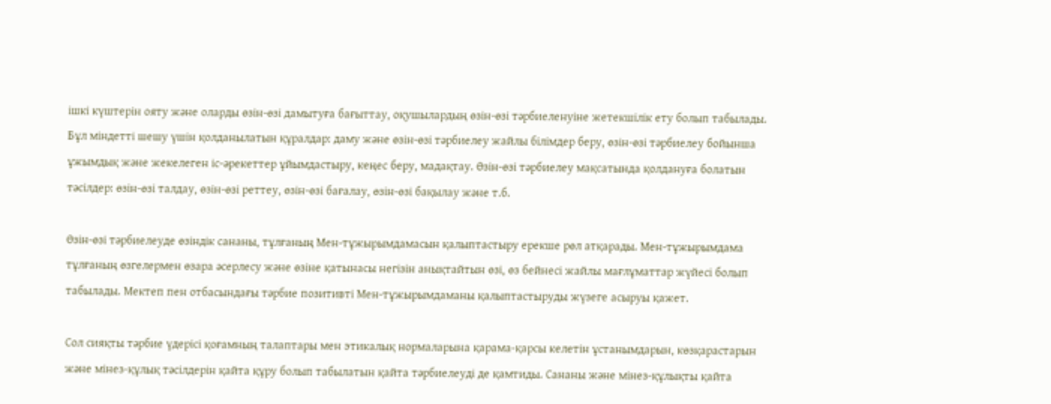ішкі күштерін ояту және оларды өзін-өзі дамытуға бағыттау, оқушылардың өзін-өзі тәрбиеленуіне жетекшілік ету болып табылады. Бұл міндетті шешу үшін қолданылатын құралдар: даму және өзін-өзі тәрбиелеу жайлы білімдер беру, өзін-өзі тәрбиелеу бойынша ұжымдық және жекелеген іс-әрекеттер ұйымдастыру, кеңес беру, мадақтау. Өзін-өзі тәрбиелеу мақсатында қолдануға болатын тәсілдер: өзін-өзі талдау, өзін-өзі реттеу, өзін-өзі бағалау, өзін-өзі бақылау және т.б.

Өзін-өзі тәрбиелеуде өзіндік сананы, тұлғаның Мен-тұжырымдамасын қалыптастыру ерекше рөл атқарады. Мен-тұжырымдама тұлғаның өзгелермен өзара әсерлесу және өзіне қатынасы негізін анықтайтын өзі, өз бейнесі жайлы мағлұматтар жүйесі болып табылады. Мектеп пен отбасындағы тәрбие позитивті Мен-тұжырымдаманы қалыптастыруды жүзеге асыруы қажет.

Сол сияқты тәрбие үдерісі қоғамның талаптары мен этикалық нормаларына қарама-қарсы келетін ұстанымдарын, көзқарастарын және мінез-құлық тәсілдерін қайта құру болып табылатын қайта тәрбиелеуді де қамтиды. Сананы және мінез-құлықты қайта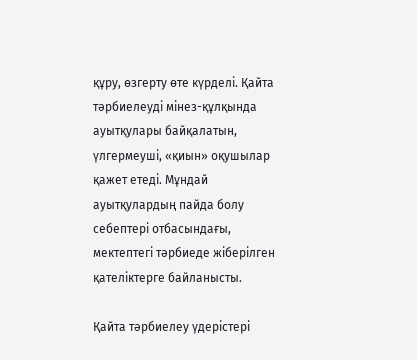құру, өзгерту өте күрделі. Қайта тәрбиелеуді мінез-құлқында ауытқулары байқалатын, үлгермеуші, «қиын» оқушылар қажет етеді. Мұндай ауытқулардың пайда болу себептері отбасындағы, мектептегі тәрбиеде жіберілген қателіктерге байланысты.

Қайта тәрбиелеу үдерістері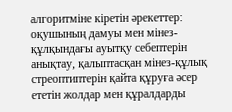алгоритміне кіретін әрекеттер: оқушының дамуы мен мінез-құлқындағы ауытқу себептерін анықтау, қалыптасқан мінез-құлық стреоптиптерін қайта құруға әсер ететін жолдар мен құралдарды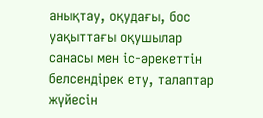анықтау, оқудағы, бос уақыттағы оқушылар санасы мен іс-әрекеттін белсендірек ету, талаптар жүйесін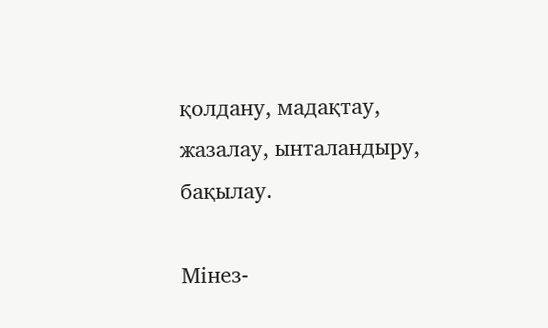қолдану, мадақтау, жазалау, ынталандыру, бақылау.

Мінез-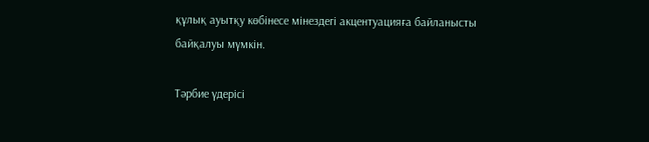құлық ауытқу көбінесе мінездегі акцентуацияға байланысты байқалуы мүмкін.

Тәрбие үдерісі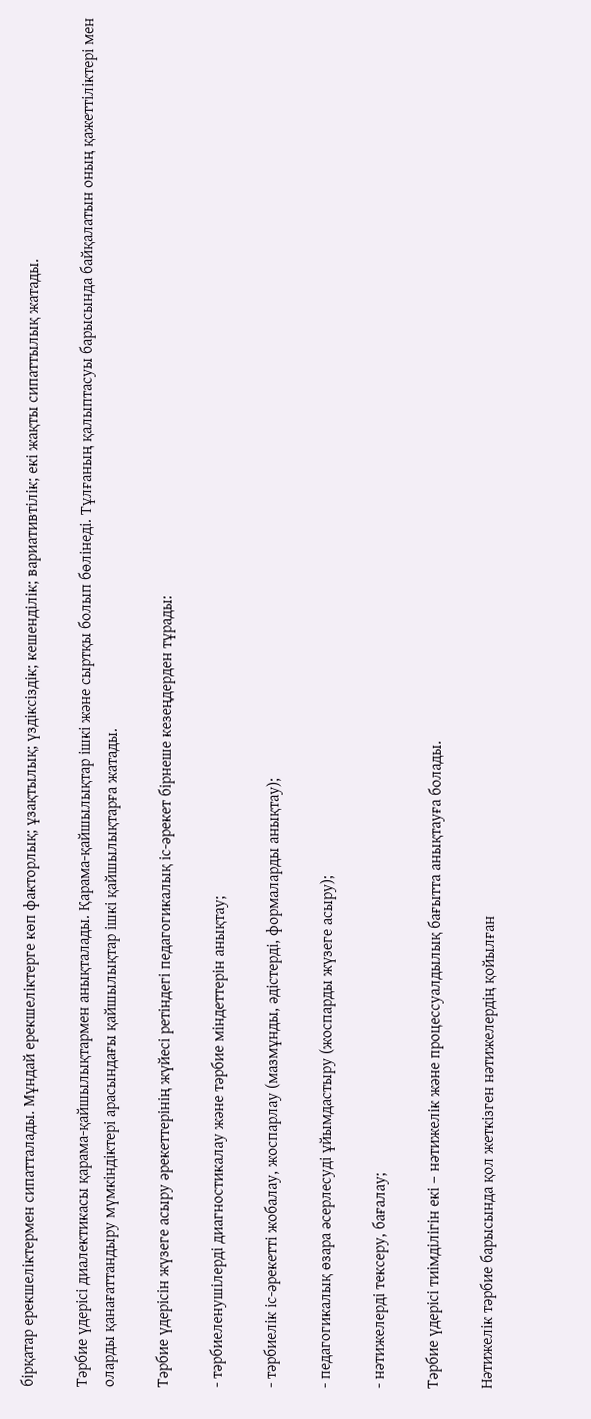бірқатар ерекшеліктермен сипатталады. Мұндай ерекшеліктерге көп факторлық; ұзақтылық; үздіксіздік; кешенділік; вариативтілік; екі жақты сипаттылық жатады.

Тәрбие үдерісі диалектикасы қарама-қайшылықтармен анықталады. Қарама-қайшылықтар ішкі және сыртқы болып бөлінеді. Тұлғаның қалыптасуы барысында байқалатын оның қажеттіліктері мен оларды қанағаттандыру мүмкіндіктері арасындағы қайшылықтар ішкі қайшылықтарға жатады.

Тәрбие үдерісін жүзеге асыру әрекеттерінің жүйесі ретіндегі педагогикалық іс-әрекет бірнеше кезеңдерден тұрады:

- тәрбиеленушілерді диагностикалау және тәрбие міндеттерін анықтау;

- тәрбиелік іс-әрекетті жобалау, жоспарлау (мазмұнды, әдістерді, формаларды анықтау);

- педагогикалық өзара әсерлесуді ұйымдастыру (жоспарды жүзеге асыру);

- нәтижелерді тексеру, бағалау;

Тәрбие үдерісі тиімділігін екі – нәтижелік және процессуалдылық бағытта анықтауға болады.

Нәтижелік тәрбие барысында қол жеткізген нәтижелердің қойылған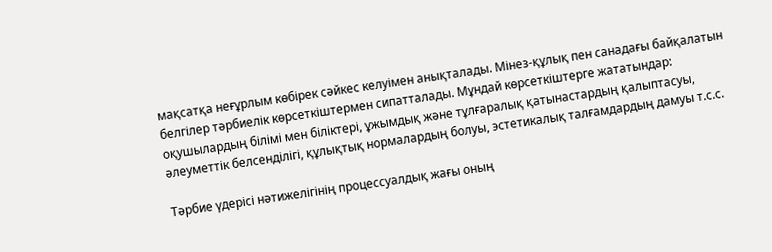мақсатқа неғұрлым көбірек сәйкес келуімен анықталады. Мінез-құлық пен санадағы байқалатын белгілер тәрбиелік көрсеткіштермен сипатталады. Мұндай көрсеткіштерге жататындар: оқушылардың білімі мен біліктері, ұжымдық және тұлғаралық қатынастардың қалыптасуы, әлеуметтік белсенділігі, құлықтық нормалардың болуы, эстетикалық талғамдардың дамуы т.с.с.

Тәрбие үдерісі нәтижелігінің процессуалдық жағы оның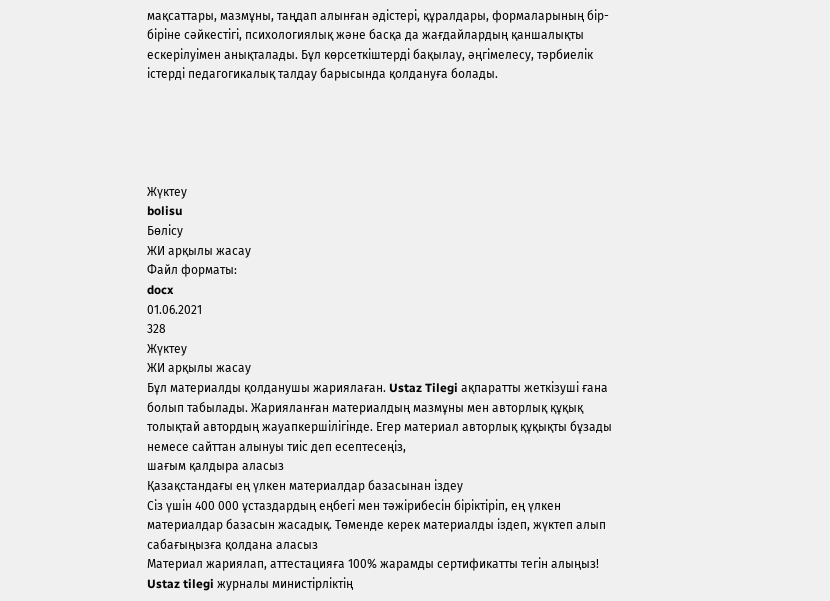мақсаттары, мазмұны, таңдап алынған әдістері, құралдары, формаларының бір-біріне сәйкестігі, психологиялық және басқа да жағдайлардың қаншалықты ескерілуімен анықталады. Бұл көрсеткіштерді бақылау, әңгімелесу, тәрбиелік істерді педагогикалық талдау барысында қолдануға болады.





Жүктеу
bolisu
Бөлісу
ЖИ арқылы жасау
Файл форматы:
docx
01.06.2021
328
Жүктеу
ЖИ арқылы жасау
Бұл материалды қолданушы жариялаған. Ustaz Tilegi ақпаратты жеткізуші ғана болып табылады. Жарияланған материалдың мазмұны мен авторлық құқық толықтай автордың жауапкершілігінде. Егер материал авторлық құқықты бұзады немесе сайттан алынуы тиіс деп есептесеңіз,
шағым қалдыра аласыз
Қазақстандағы ең үлкен материалдар базасынан іздеу
Сіз үшін 400 000 ұстаздардың еңбегі мен тәжірибесін біріктіріп, ең үлкен материалдар базасын жасадық. Төменде керек материалды іздеп, жүктеп алып сабағыңызға қолдана аласыз
Материал жариялап, аттестацияға 100% жарамды сертификатты тегін алыңыз!
Ustaz tilegi журналы министірліктің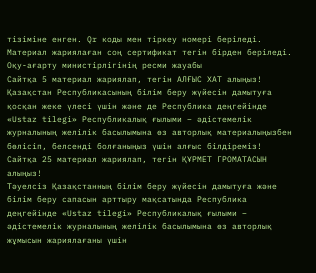тізіміне енген. Qr коды мен тіркеу номері беріледі. Материал жариялаған соң сертификат тегін бірден беріледі.
Оқу-ағарту министірлігінің ресми жауабы
Сайтқа 5 материал жариялап, тегін АЛҒЫС ХАТ алыңыз!
Қазақстан Республикасының білім беру жүйесін дамытуға қосқан жеке үлесі үшін және де Республика деңгейінде «Ustaz tilegi» Республикалық ғылыми – әдістемелік журналының желілік басылымына өз авторлық материалыңызбен бөлісіп, белсенді болғаныңыз үшін алғыс білдіреміз!
Сайтқа 25 материал жариялап, тегін ҚҰРМЕТ ГРОМАТАСЫН алыңыз!
Тәуелсіз Қазақстанның білім беру жүйесін дамытуға және білім беру сапасын арттыру мақсатында Республика деңгейінде «Ustaz tilegi» Республикалық ғылыми – әдістемелік журналының желілік басылымына өз авторлық жұмысын жариялағаны үшін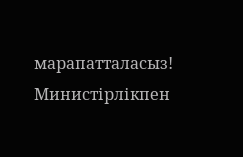марапатталасыз!
Министірлікпен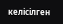келісілген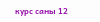курс саны 12